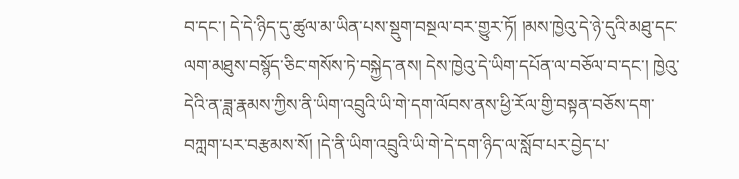བ་དང་། དེ་དེ་ཉིད་དུ་ཚུལ་མ་ཡིན་པས་སྡུག་བསྔལ་བར་གྱུར་ཏོ། །མས་ཁྱེའུ་དེ་ཉེ་དུའི་མཐུ་དང་ལག་མཐུས་བསྙོད་ཅིང་གསོས་ཏེ་བསྐྱེད་ནས། དེས་ཁྱེའུ་དེ་ཡིག་དཔོན་ལ་བཅོལ་བ་དང་། ཁྱེའུ་དེའི་ན་ཟླ་རྣམས་ཀྱིས་ནི་ཡིག་འབྲུའི་ཡི་གེ་དག་ལོབས་ནས་ཕྱི་རོལ་གྱི་བསྟན་བཅོས་དག་བཀླག་པར་བརྩམས་སོ། །དེ་ནི་ཡིག་འབྲུའི་ཡི་གེ་དེ་དག་ཉིད་ལ་སློབ་པར་བྱེད་པ་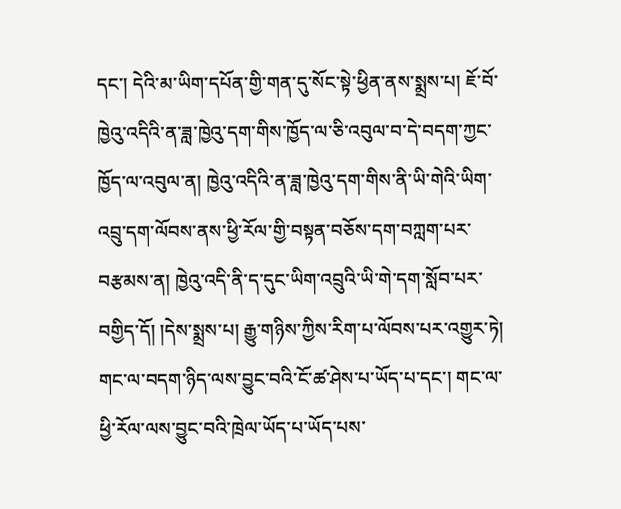དང་། དེའི་མ་ཡིག་དཔོན་གྱི་གན་དུ་སོང་སྟེ་ཕྱིན་ནས་སྨྲས་པ། ཇོ་བོ་ཁྱེའུ་འདིའི་ན་ཟླ་ཁྱེའུ་དག་གིས་ཁྱོད་ལ་ཅི་འབུལ་བ་དེ་བདག་ཀྱང་ཁྱོད་ལ་འབུལ་ན། ཁྱེའུ་འདིའི་ན་ཟླ་ཁྱེའུ་དག་གིས་ནི་ཡི་གེའི་ཡིག་འབྲུ་དག་ལོབས་ནས་ཕྱི་རོལ་གྱི་བསྟན་བཅོས་དག་བཀླག་པར་བརྩམས་ན། ཁྱེའུ་འདི་ནི་ད་དུང་ཡིག་འབྲུའི་ཡི་གེ་དག་སློབ་པར་བགྱིད་དོ། །དེས་སྨྲས་པ། རྒྱུ་གཉིས་ཀྱིས་རིག་པ་ལོབས་པར་འགྱུར་ཏེ། གང་ལ་བདག་ཉིད་ལས་བྱུང་བའི་ངོ་ཚ་ཤེས་པ་ཡོད་པ་དང་། གང་ལ་ཕྱི་རོལ་ལས་བྱུང་བའི་ཁྲེལ་ཡོད་པ་ཡོད་པས་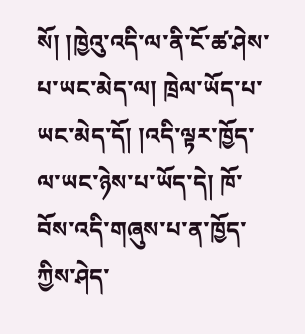སོ། །ཁྱེའུ་འདི་ལ་ནི་ངོ་ཚ་ཤེས་པ་ཡང་མེད་ལ། ཁྲེལ་ཡོད་པ་ཡང་མེད་དོ། །འདི་ལྟར་ཁྱོད་ལ་ཡང་ཉེས་པ་ཡོད་དེ། ཁོ་བོས་འདི་གཞུས་པ་ན་ཁྱོད་ཀྱིས་ཤེད་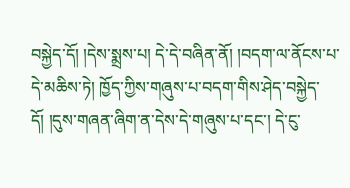བསྐྱེད་དོ། །དེས་སྨྲས་པ། དེ་དེ་བཞིན་ནོ། །བདག་ལ་ནོངས་པ་དེ་མཆིས་ཏེ། ཁྱོད་ཀྱིས་གཞུས་པ་བདག་གིས་ཤེད་བསྐྱེད་དོ། །དུས་གཞན་ཞིག་ན་དེས་དེ་གཞུས་པ་དང་། དེ་ངུ་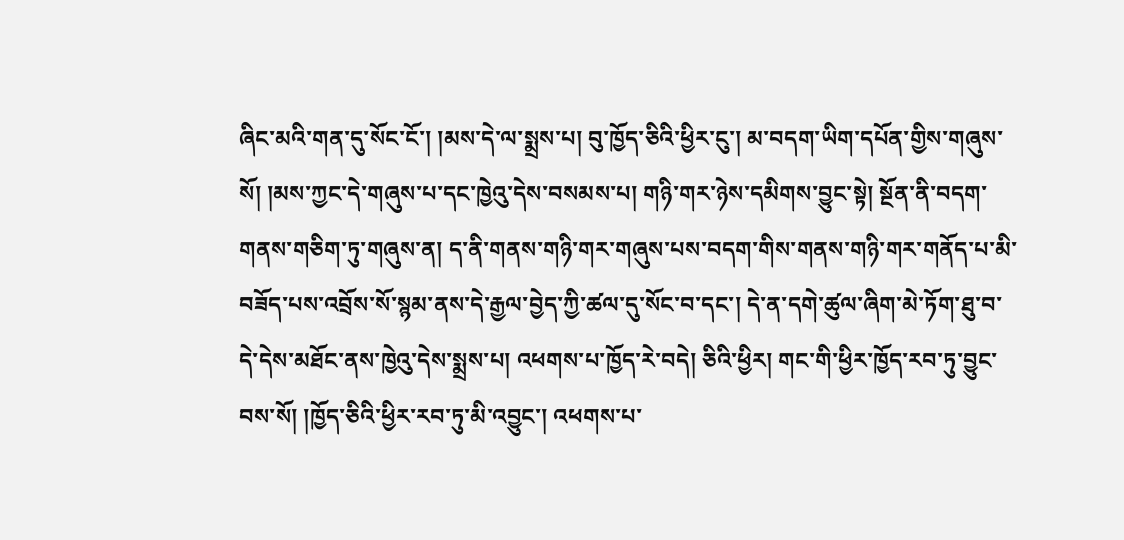ཞིང་མའི་གན་དུ་སོང་ངོ་། །མས་དེ་ལ་སྨྲས་པ། བུ་ཁྱོད་ཅིའི་ཕྱིར་ངུ་། མ་བདག་ཡིག་དཔོན་གྱིས་གཞུས་སོ། །མས་ཀྱང་དེ་གཞུས་པ་དང་ཁྱེའུ་དེས་བསམས་པ། གཉི་གར་ཉེས་དམིགས་བྱུང་སྟེ། སྔོན་ནི་བདག་གནས་གཅིག་ཏུ་གཞུས་ན། ད་ནི་གནས་གཉི་གར་གཞུས་པས་བདག་གིས་གནས་གཉི་གར་གནོད་པ་མི་བཟོད་པས་འབྲོས་སོ་སྙམ་ནས་དེ་རྒྱལ་བྱེད་ཀྱི་ཚལ་དུ་སོང་བ་དང་། དེ་ན་དགེ་ཚུལ་ཞིག་མེ་ཏོག་ཐུ་བ་དེ་དེས་མཐོང་ནས་ཁྱེའུ་དེས་སྨྲས་པ། འཕགས་པ་ཁྱོད་རེ་བདེ། ཅིའི་ཕྱིར། གང་གི་ཕྱིར་ཁྱོད་རབ་ཏུ་བྱུང་བས་སོ། །ཁྱོད་ཅིའི་ཕྱིར་རབ་ཏུ་མི་འབྱུང་། འཕགས་པ་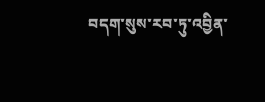བདག་སུས་རབ་ཏུ་འབྱིན་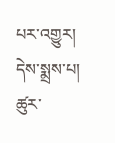པར་འགྱུར། དེས་སྨྲས་པ། ཚུར་